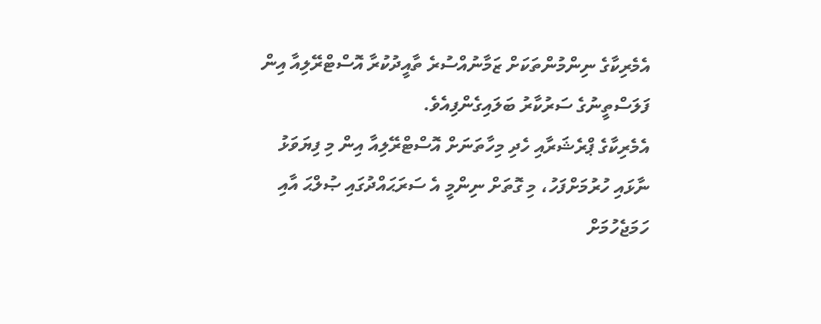އެމެރިކާގެ ނިންމުންތަކަށް ޒަމާނުއްސުރެ ތާއީދުކުރާ އޮސްޓްރޭލިއާ އިން ފަލަސްތީނުގެ ސަރުކާރު ބަލައިގެންފިއެވެ.
އެމެރިކާގެ ޕްރެޝަރާއި ހެދި މިހާތަނަށް އޮސްޓްރޭލިއާ އިން މި ފިޔަވަޅު ނާޅައި ހުރުމަށްފަހު، މި ގޮތަށް ނިންމީ އެ ސަރަޙައްދުގައި ޞުލްޙަ އާއި ހަމަޖެހުމަށް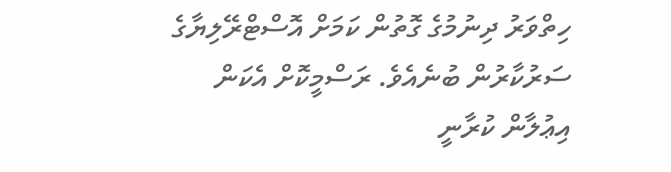ހިތްވަރު ދިނުމުގެ ގޮތުން ކަމަށް އޮސްޓްރޭލިޔާގެ ސަރުކާރުން ބުނެއެވެ. ރަސްމީކޮށް އެކަން އިޢުލާން ކުރާނީ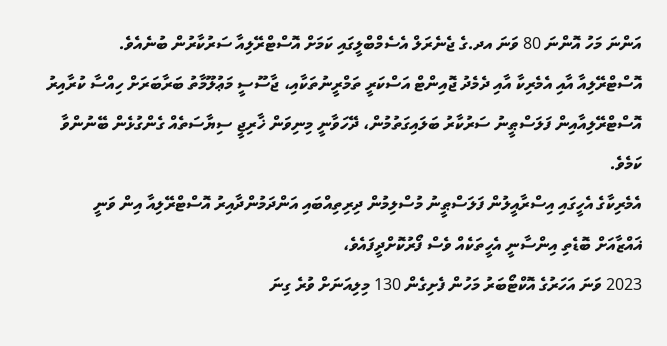އަންނަ މަހު އޮންނަ 80 ވަނަ އދ.ގެ ޖެނެރަލް އެސެމްބްލީގައި ކަމަށް އޮސްޓްރޭލިއާ ސަރުކާރުން ބުނެއެވެ.
އޮސްޓްރޭލިއާ އާއި އެމެރިކާ އާއި ދެމެދު ޖޮއިންޓް އަސްކަރީ ތަމްރީނުތަކާއި، ޖާސޫސީ މަޢުލޫމާތު ބަރާބަރަށް ހިއްސާ ކުރާއިރު އޮސްޓްރޭލިއާއިން ފަލަސްޠީނު ސަރުކާރު ބަލައިގަތުމުން، ދޭހަވާނީ މިނިވަން ޚާރިޖީ ސިޔާސަތެއް ގެންގުޅެން ބޭނުންވާ ކަމެވެ.
އެމެރިކާގެ އެހީގައި އިސްރާއީލުން ފަލަސްޠީނު މުސްލިމުން ދިރިތިއްބައި އަންދަމުންދާއިރު އޮސްޓްރޭލިއާ އިން ވަނީ ޣައްޒާއަށް ބޮޑެތި އިންސާނީ އެހީތަކެއް ވެސް ފޯރުކޮށްދީފައެވެ،
2023 ވަނަ އަހަރުގެ އޮކްޓޯބަރު މަހުން ފެށިގެން 130 މިލިއަނަށް ވުރެ ގިނަ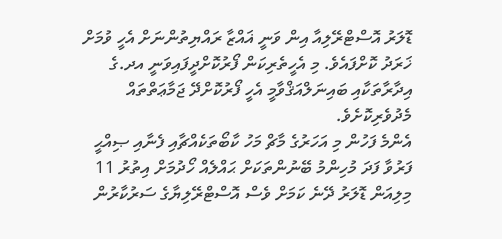ޑޮލަރު އޮސްޓްރޭލިއާ އިން ވަނީ ޣައްޒާ ރައްޔިތުންނަށް އެހީ ވުމަށް ޚަރަދު ކޮށްފައެވެ. މި އެހީތެރިކަން ފޯރުކޮށްދީފައިވަނީ އދ.ގެ އިދާރާތަކާއި ބައިނަލްއަޤްވާމީ އެހީ ފޯރުކޮށްދޭ ޖަމާޢަތްތައް މެދުވެރިކޮށެވެ.
އެންމެ ފަހުން މި އަހަރުގެ މާޗް މަހު ކާބޯތަކެއްޗާއި ފެނާއި ޞިއްޙީ ފަރުވާ ފަދަ މުހިންމު ބޭނުންތަކަށް ޙައްލެއް ހޯދުމަށް އިތުރު 11 މިލިއަން ޑޮލަރު ދޭނެ ކަމަށް ވެސް އޮސްޓްރޭލިޔާގެ ސަރުކާރުން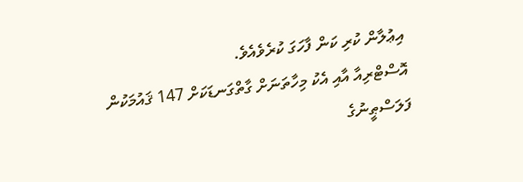އިޢުލާން ކުރި ކަން ފާހަގަ ކުރެވެއެވެ.
އޮސްޓްރިއާ އާއި އެކު މިހާތަނަށް ގާތްގަނޑަކަށް 147 ޤައުމަކުން ފަލަސްޠީނުގެ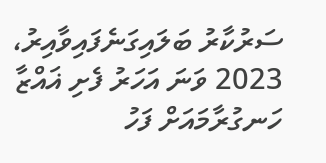ސަރުކާރު ބަލައިގަނެފައިވާއިރު، 2023 ވަނަ އަހަރު ފެށި ޣައްޒާ ހަނގުރާމައަށް ފަހު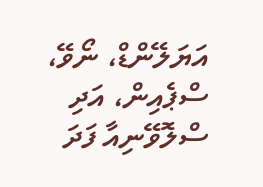އަޔަލޭންޑް، ނޯވޭ، ސްޕެއިން، އަދި ސްލޮވޭނިއާ ފަދަ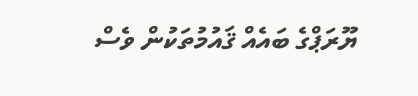ޔޫރަޕްގެ ބައެއް ޤައުމުތަކުން ވެސް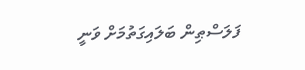ފަލަސްޠިން ބަލައިގަތުމަށް ވަނީ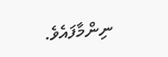ނިންމާފައެވެ.